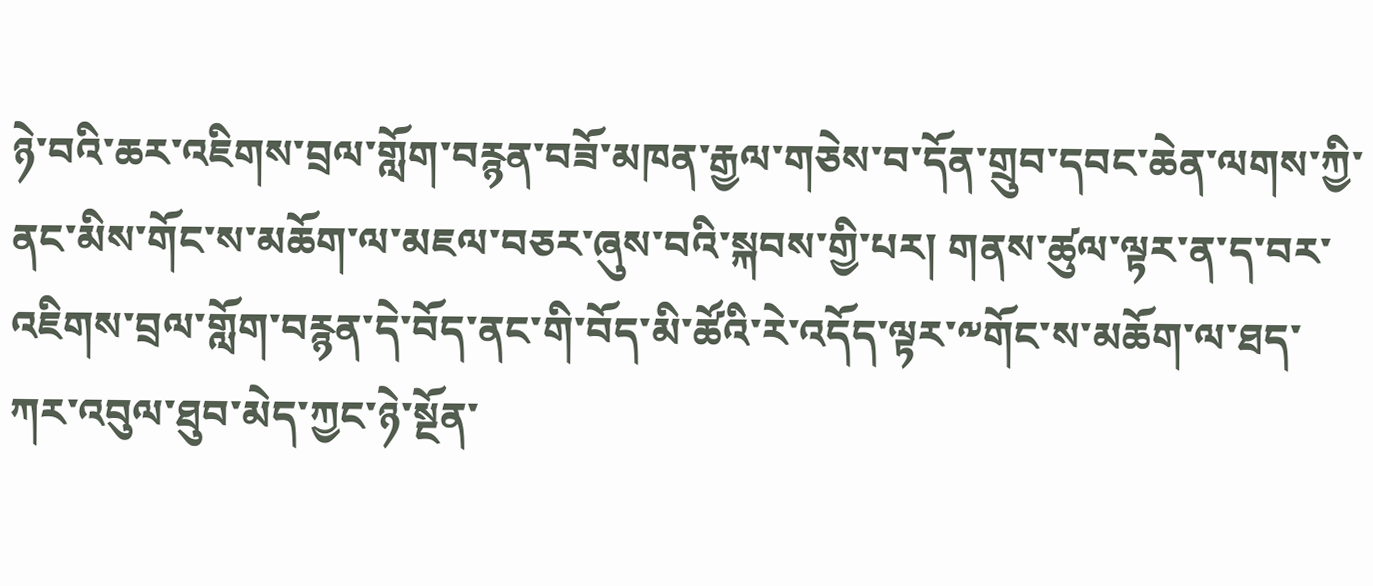ཉེ་བའི་ཆར་འཇིགས་བྲལ་གློག་བརྙན་བཟོ་མཁན་རྒྱལ་གཅེས་བ་དོན་གྲུབ་དབང་ཆེན་ལགས་ཀྱི་ནང་མིས་གོང་ས་མཆོག་ལ་མཇལ་བཅར་ཞུས་བའི་སྐབས་གྱི་པར། གནས་ཚུལ་ལྟར་ན་ད་བར་འཇིགས་བྲལ་གློག་བརྙན་དེ་བོད་ནང་གི་བོད་མི་ཚོའི་རེ་འདོད་ལྟར་༸གོང་ས་མཆོག་ལ་ཐད་ཀར་འབུལ་ཐུབ་མེད་ཀྱང་ཉེ་སྔོན་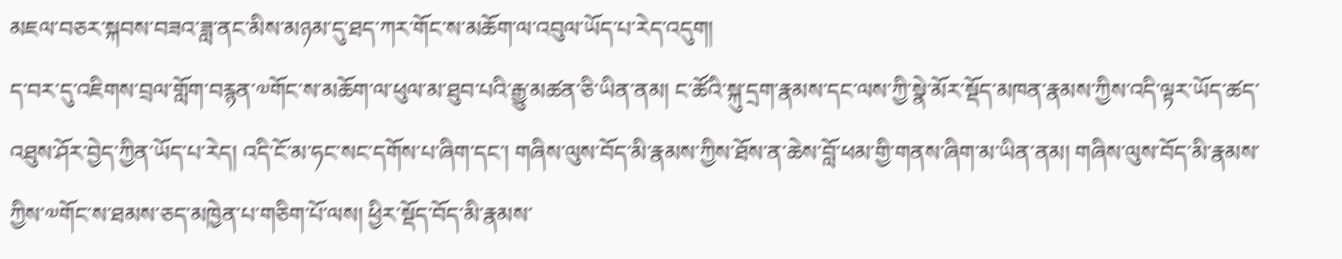མཇལ་བཅར་སྐབས་བཟའ་ཟླ་ནང་མིས་མཉམ་དུ་ཐད་ཀར་གོང་ས་མཆོག་ལ་འབུལ་ཡོད་པ་རེད་འདུག།
ད་བར་དུ་འཇིགས་བྲལ་གློག་བརྙན་༧གོང་ས་མཆོག་ལ་ཕུལ་མ་ཐུབ་པའི་རྒྱུ་མཚན་ཅི་ཡིན་ནམ། ང་ཚོའི་སྐུ་དྲག་རྣམས་དང་ལས་ཀྱི་སྣེ་མོར་སྡོད་མཁན་རྣམས་ཀྱིས་འདི་ལྟར་ཡོད་ཚད་འཐུས་ཤོར་བྱེད་ཀྱིན་ཡོད་པ་རེད། འདི་ངོ་མ་ཧང་སང་དགོས་པ་ཞིག་དང་། གཞིས་ལུས་བོད་མི་རྣམས་ཀྱིས་ཐོས་ན་ཆེས་བློ་ཕམ་གྱི་གནས་ཞིག་མ་ཡིན་ནམ། གཞིས་ལུས་བོད་མི་རྣམས་ཀྱིས་༧གོང་ས་ཐམས་ཅད་མཁྱེན་པ་གཅིག་པོ་ལས། ཕྱིར་སྡོད་བོད་མི་རྣམས་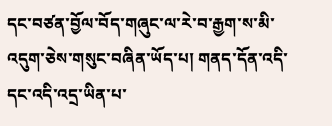དང་བཙན་བྱོལ་བོད་གཞུང་ལ་རེ་བ་རྒྱག་ས་མི་འདུག་ཅེས་གསུང་བཞིན་ཡོད་པ། གནད་དོན་འདི་དང་འདི་འདྲ་ཡིན་པ་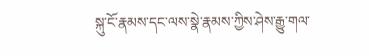སྐུ་ངོ་རྣམས་དང་ལས་སྣེ་རྣམས་ཀྱིས་ཤེས་རྒྱུ་གལ་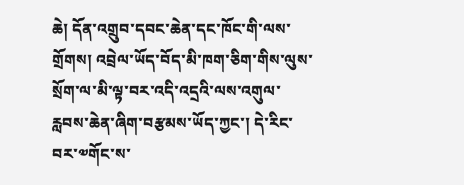ཆེ། དོན་འགྲུབ་དབང་ཆེན་དང་ཁོང་གི་ལས་གྲོགས། འབྲེལ་ཡོད་བོད་མི་ཁག་ཅིག་གིས་ལུས་སྲོག་ལ་མི་ལྟ་བར་འདི་འདྲའི་ལས་འགུལ་རླབས་ཆེན་ཞིག་བརྩམས་ཡོད་ཀྱང་། དེ་རིང་བར་༧གོང་ས་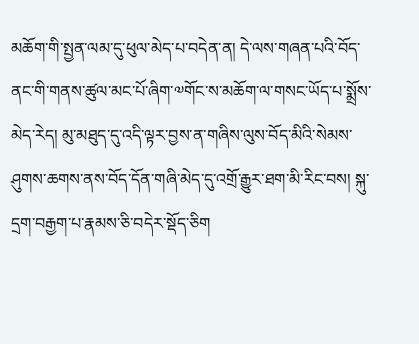མཆོག་གི་སྤྱན་ལམ་དུ་ཕུལ་མེད་པ་བདེན་ན། དེ་ལས་གཞན་པའི་བོད་ནང་གི་གནས་ཚུལ་མང་པོ་ཞིག་༧གོང་ས་མཆོག་ལ་གསང་ཡོད་པ་སྨྲོས་མེད་རེད། མུ་མཐུད་དུ་འདི་ལྟར་བྱས་ན་གཞིས་ལུས་བོད་མིའི་སེམས་ཤུགས་ཆགས་ནས་བོད་དོན་གཞི་མེད་དུ་འགྲོ་རྒྱུར་ཐག་མི་རིང་བས། སྐུ་དྲག་བརྒྱག་པ་རྣམས་ཅི་བདེར་སྡོད་ཅིག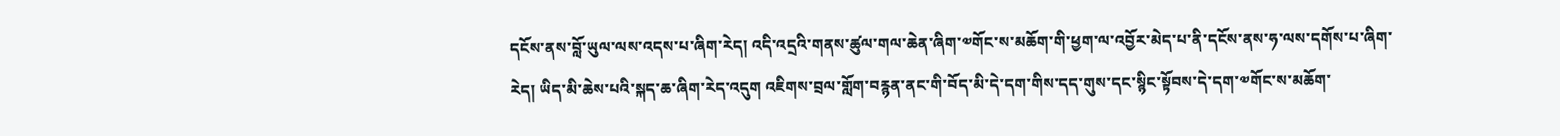དངོས་ནས་བློ་ཡུལ་ལས་འདས་པ་ཞིག་རེད། འདི་འདྲའི་གནས་ཚུལ་གལ་ཆེན་ཞིག་༧གོང་ས་མཆོག་གི་ཕྱག་ལ་འབྱོར་མེད་པ་ནི་དངོས་ནས་ཧ་ལས་དགོས་པ་ཞིག་རེད། ཡིད་མི་ཆེས་པའི་སྐད་ཆ་ཞིག་རེད་འདུག འཇིགས་བྲལ་གློག་བརྙན་ནང་གི་བོད་མི་དེ་དག་གིས་དད་གུས་དང་སྙིང་སྟོབས་དེ་དག་༧གོང་ས་མཆོག་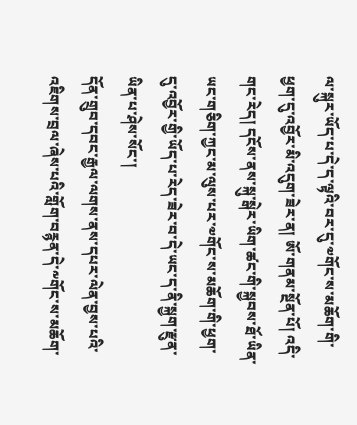ལ་སྐུར་ཡོད་པ་དེ་ད་ལྟའི་བར་དུ་༧གོང་ས་མཆོག་གི་ཕྱག་དུ་འབྱོར་མི་འདུག་ཟེར་ན། ཨོ་གནམ་སྔོན་པོ། འདི་གང་རེད། དངོས་ནས་སྐུ་སྒེར་ཡིག་ཚང་གི་སྐྱབས་ཐོ་ཡིན་ཡང་གཅིག་ཀྱང་མ་ལུས་པར་༧གོང་ས་མཆོག་གི་ཕྱག་དུ་འབྱོར་གྱི་ཡོད་པ་རེད་ཟེར་བ་དེ་ཡང་ད་ནི་སྐྱག་རྫུན་ཡིན་པ་ཤེས་སོང་།
དོན་གྲུབ་དབང་རྒྱལ་ལགས་ནས་དཔར་ལེན་བྱས་པའི་འཇིགས་བྲལ་ཞེས་པའི་གློག་བརྙན་དེ་༸གོང་ས་མཆོག་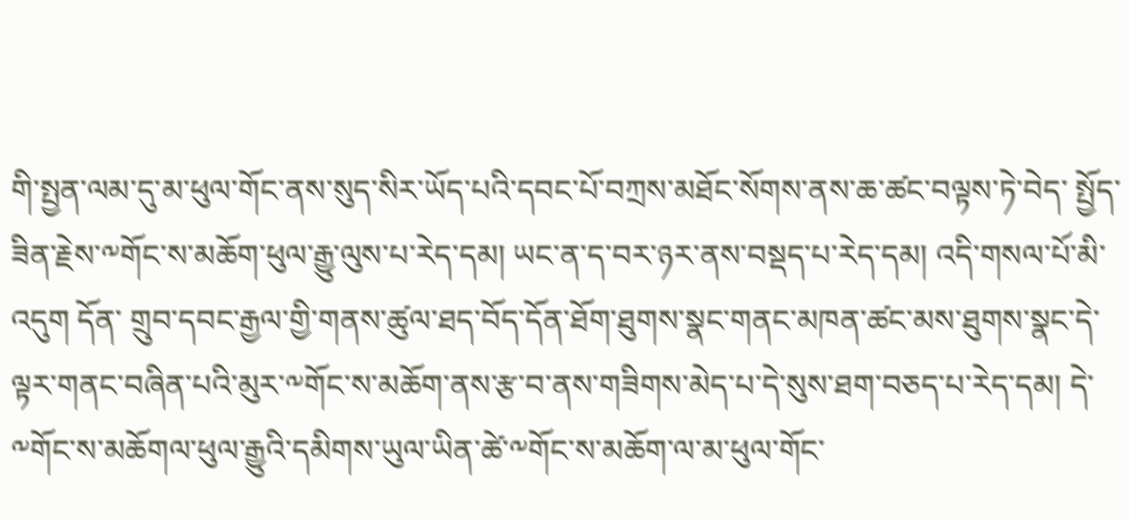གི་སྤྱན་ལམ་དུ་མ་ཕུལ་གོང་ནས་སུད་སིར་ཡོད་པའི་དབང་པོ་བཀྲས་མཐོང་སོགས་ནས་ཆ་ཚང་བལྟས་ཏེ་བེད་ སྤྱོད་ཟིན་རྗེས་༸གོང་ས་མཆོག་ཕུལ་རྒྱུ་ལུས་པ་རེད་དམ། ཡང་ན་ད་བར་ཉར་ནས་བསྡད་པ་རེད་དམ། འདི་གསལ་པོ་མི་འདུག དོན་ གྲུབ་དབང་རྒྱལ་གྱི་གནས་ཚུལ་ཐད་བོད་དོན་ཐོག་ཐུགས་སྣང་གནང་མཁན་ཚང་མས་ཐུགས་སྣང་དེ་ལྟར་གནང་བཞིན་པའི་མུར་༸གོང་ས་མཆོག་ནས་རྩ་བ་ནས་གཟིགས་མེད་པ་དེ་སུས་ཐག་བཅད་པ་རེད་དམ། དེ་༸གོང་ས་མཆོགལ་ཕུལ་རྒྱུའི་དམིགས་ཡུལ་ཡིན་ཚེ་༸གོང་ས་མཆོག་ལ་མ་ཕུལ་གོང་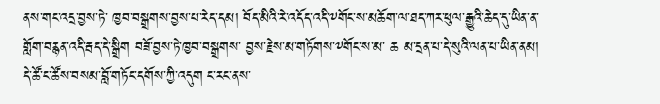ནས་གང་འདྲ་བྱས་ཏེ་ ཁྱབ་བསྒྲགས་བྱས་པ་རེད་དམ། བོད་མིའི་རེ་འདོད་འདི་༸གོང་ས་མཆོག་ལ་ཐད་ཀར་ཕུལ་རྒྱུའི་ཆེད་དུ་ཡིན་ན་གློག་བརྙན་འདི་རྦད་དེ་སྒྲིག བཟོ་བྱས་ཏེ་ཁྱབ་བསྒྲགས་ བྱས་རྗེས་མ་གཏོགས་༸གོང་ས་མ་ ཆ མ་དྲན་པ་དེ་སུའི་ལན་པ་ཡིན་ནམ། དེ་ཚོ་ང་ཚོས་བསམ་བློ་གཏོང་དགོས་ཀྱི་འདུག ང་རང་ནས་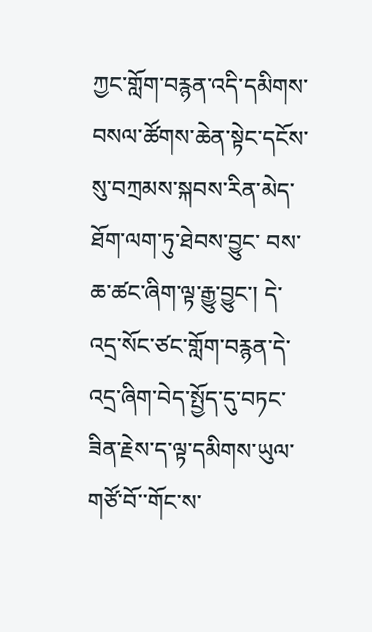ཀྱང་གློག་བརྙན་འདི་དམིགས་བསལ་ཚོགས་ཆེན་སྟེང་དངོས་སུ་བཀྲམས་སྐབས་རིན་མེད་ཐོག་ལག་ཏུ་ཐེབས་བྱུང་ བས་ཆ་ཚང་ཞིག་ལྟ་རྒྱུ་བྱུང་། དེ་འདྲ་སོང་ཙང་གློག་བརྙན་དེ་འདྲ་ཞིག་བེད་སྤྱོད་དུ་བཏང་ཟིན་རྗེས་ད་ལྟ་དམིགས་ཡུལ་གཙོ་བོ་་གོང་ས་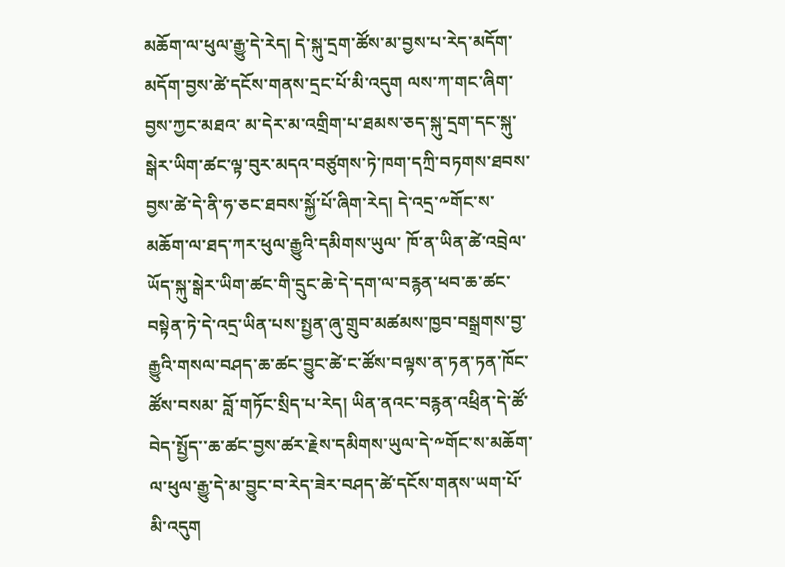མཆོག་ལ་ཕུལ་རྒྱུ་དེ་རེད། དེ་སྐུ་དྲག་ཚོས་མ་བྱས་པ་རེད་མདོག་མདོག་བྱས་ཚེ་དངོས་གནས་དྲང་པོ་མི་འདུག ལས་ཀ་གང་ཞིག་བྱས་ཀྱང་མཐའ་ མ་དེར་མ་འགྲིག་པ་ཐམས་ཅད་སྐུ་དྲག་དང་སྐུ་སྒེར་ཡིག་ཚང་ལྟ་བུར་མདའ་བཙུགས་ཏེ་ཁག་དཀྲི་བཏགས་ཐབས་བྱས་ཚེ་དེ་ནི་ཧ་ཅང་ཐབས་སྐྱོ་པོ་ཞིག་རེད། དེ་འདྲ་༸གོང་ས་མཆོག་ལ་ཐད་ཀར་ཕུལ་རྒྱུའི་དམིགས་ཡུལ་ ཁོ་ན་ཡིན་ཚེ་འབྲེལ་ཡོད་སྐུ་སྒེར་ཡིག་ཚང་གི་དྲུང་ཆེ་དེ་དག་ལ་བརྙན་ཕབ་ཆ་ཚང་བསྟེན་ཏེ་དེ་འདྲ་ཡིན་པས་སྤྱན་ཞུ་གྲུབ་མཚམས་ཁྱབ་བསྒྲགས་བྱ་རྒྱུའི་གསལ་བཤད་ཆ་ཚང་བྱུང་ཚེ་ང་ཚོས་བལྟས་ན་ཏན་ཏན་ཁོང་ཚོས་བསམ་ བློ་གཏོང་སྲིད་པ་རེད། ཡིན་ནའང་བརྙན་འཕྲིན་དེ་ཚོ་བེད་སྤྱོད་་ཆ་ཚང་བྱས་ཚར་རྗེས་དམིགས་ཡུལ་དེ་༸གོང་ས་མཆོག་ལ་ཕུལ་རྒྱུ་དེ་མ་བྱུང་བ་རེད་ཟེར་བཤད་ཚེ་དངོས་གནས་ཡག་པོ་མི་འདུག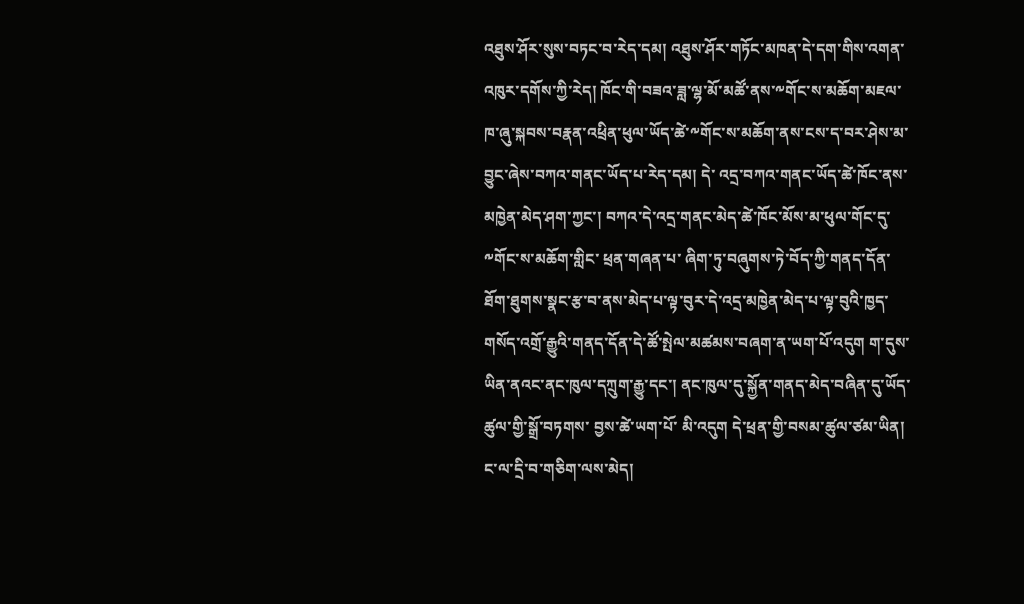འཐུས་ཤོར་སུས་བཏང་བ་རེད་དམ། འཐུས་ཤོར་གཏོང་མཁན་དེ་དག་གིས་འགན་འཁུར་དགོས་ཀྱི་རེད། ཁོང་གི་བཟའ་ཟླ་ལྷ་མོ་མཚོ་ནས་༸གོང་ས་མཆོག་མཇལ་ཁ་ཞུ་སྐབས་བརྣན་འཕྲིན་ཕུལ་ཡོད་ཚེ་༸གོང་ས་མཆོག་ནས་ངས་ད་བར་ཤེས་མ་བྱུང་ཞེས་བཀའ་གནང་ཡོད་པ་རེད་དམ། དེ་ འདྲ་བཀའ་གནང་ཡོད་ཚེ་ཁོང་ནས་མཁྱེན་མེད་ཤག་ཀྱང་། བཀའ་དེ་འདྲ་གནང་མེད་ཚེ་ཁོང་མོས་མ་ཕུལ་གོང་དུ་༸གོང་ས་མཆོག་གླིང་ ཕྲན་གཞན་པ་ ཞིག་ཏུ་བཞུགས་ཏེ་བོད་ཀྱི་གནད་དོན་ཐོག་ཐུགས་སྣང་རྩ་བ་ནས་མེད་པ་ལྟ་བུར་དེ་འདྲ་མཁྱེན་མེད་པ་ལྟ་བུའི་ཁྱད་གསོད་འགྲོ་རྒྱུའི་གནད་དོན་དེ་ཚོ་སྤེལ་མཚམས་བཞག་ན་ཡག་པོ་འདུག ག་དུས་ཡིན་ནའང་ནང་ཁུལ་དཀྲུག་རྒྱུ་དང་། ནང་ཁུལ་དུ་སྐྱོན་གནད་མེད་བཞིན་དུ་ཡོད་ཚུལ་གྱི་སྒྲོ་བཏགས་ བྱས་ཚེ་ཡག་པོ་ མི་འདུག དེ་ཕྲན་གྱི་བསམ་ཚུལ་ཙམ་ཡིན།
ང་ལ་དྲི་བ་གཅིག་ལས་མེད།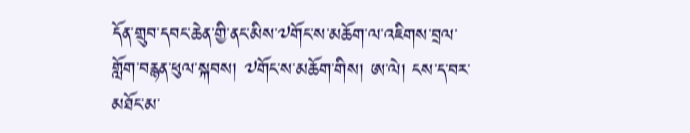དོན་གྲུབ་དབང་ཆེན་གྱི་ནང་མིས་༧གོང་ས་མཆོག་ལ་འཇིགས་བྲལ་གློག་བརྙན་ཕུལ་སྐབས། ༧གོང་ས་མཆོག་གིས། ཨ་ལེ། ངས་ད་བར་མཐོང་མ་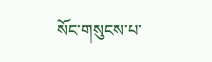སོང་གསུངས་པ་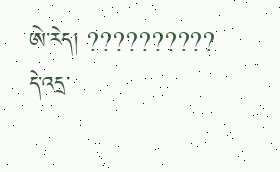ཨེ་རེད། ??????????
དེ་འདྲ་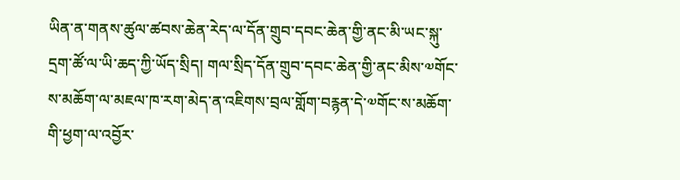ཡིན་ན་གནས་ཚུལ་ཚབས་ཆེན་རེད་ལ་དོན་གྲུབ་དབང་ཆེན་གྱི་ནང་མི་ཡང་སྐུ་དྲག་ཚོ་ལ་ཡི་ཆད་ཀྱི་ཡོད་སྲིད། གལ་སྲིད་དོན་གྲུབ་དབང་ཆེན་གྱི་ནང་མིས་༧གོང་ས་མཆོག་ལ་མཇལ་ཁ་རག་མེད་ན་འཇིགས་བྲལ་གློག་བརྙན་དེ་༧གོང་ས་མཆོག་གི་ཕྱག་ལ་འབྱོར་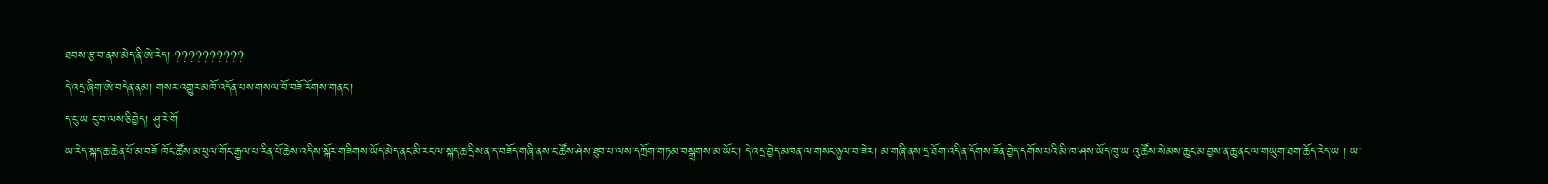ཐབས་རྩ་བ་ནས་མེད་ནི་ཨེ་རེད། ??????????
དེ་འདྲ་ཞིག་ཨེ་བདེན་ནམ། གསར་འགྱུར་མཁོ་འདོན་པས་གསལ་བོ་བཟོ་རོགས་གནང་།
ད་ངུ་ཡ ངུ་བ་ལས་ཅི་བྱེད། ཤུ་རེ་གོ
ཡ་རེད་སྐད་ཆ་ཆེན་པོ་མ་བཟོ ཁོང་ཚོས་མ་ཕུལ་གོང་རྒྱལ་པ་རིན་པོ་ཆེས་འདིས་སྐོར་གཟིགས་ཡོད་མེད་ནང་མི་རང་ལ་སྐད་ཆ་དྲིས་ན་ད་བཟོད་གཞི་ནས་ང་ཚོས་ཤེས་ཐུབ་པ་ལས་དཀྲོག་གཏམ་བསྒྲགས་མ་ཡོང་། དེ་འདྲ་བྱེད་མཁན་ལ་གསང་ཉུལ་བ་ཟེར། མ་གཞི་ནས་དྲ་ཐོག་འདི་ན་དོགས་ཟོན་བྱེད་དགོས་པའི་མི་ཁ་ཤས་ཡོད་ཁུ་ཡ འུ་ཚོས་སེམས་ཆུང་མ་བྱས་ན་ཆུ་ནང་ལ་གཡུག་ཐག་ཆོད་རེད་ཡ ། ཡ་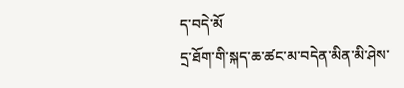ད་བདེ་མོ
དྲ་ཐོག་གི་སྐད་ཆ་ཚང་མ་བདེན་མིན་མི་ཤེས་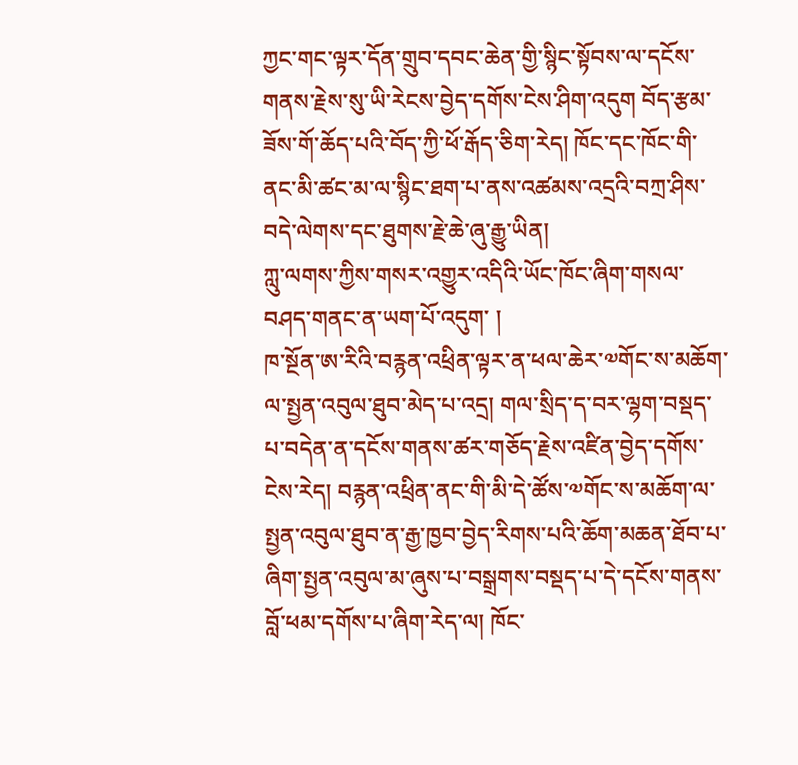ཀྱང་གང་ལྟར་དོན་གྲུབ་དབང་ཆེན་གྱི་སྙིང་སྟོབས་ལ་དངོས་གནས་རྗེས་སུ་ཡི་རེངས་བྱེད་དགོས་ངེས་ཤིག་འདུག བོད་རྩམ་ཟོས་གོ་ཆོད་པའི་བོད་ཀྱི་ཕོ་རྒོད་ཅིག་རེད། ཁོང་དང་ཁོང་གི་ནང་མི་ཚང་མ་ལ་སྙིང་ཐག་པ་ནས་འཚམས་འདྲའི་བཀྲ་ཤིས་བདེ་ལེགས་དང་ཐུགས་རྗེ་ཆེ་ཞུ་རྒྱུ་ཡིན།
ཀླུ་ལགས་ཀྱིས་གསར་འགྱུར་འདིའི་ཡོང་ཁོང་ཞིག་གསལ་བཤད་གནང་ན་ཡག་པོ་འདུག་ །
ཁ་སྔོན་ཨ་རིའི་བརྙན་འཕྲིན་ལྟར་ན་ཕལ་ཆེར་༧གོང་ས་མཆོག་ལ་སྤྱན་འབུལ་ཐུབ་མེད་པ་འདྲ། གལ་སྲིད་ད་བར་ལྷག་བསྡད་པ་བདེན་ན་དངོས་གནས་ཚར་གཅོད་རྗེས་འཛིན་བྱེད་དགོས་ངེས་རེད། བརྙན་འཕྲིན་ནང་གི་མི་དེ་ཚོས་༧གོང་ས་མཆོག་ལ་སྤྱན་འབུལ་ཐུབ་ན་རྒྱ་ཁྱབ་བྱེད་རིགས་པའི་ཆོག་མཆན་ཐོབ་པ་ཞིག་སྤྱན་འབུལ་མ་ཞུས་པ་བསྒྲགས་བསྡད་པ་དེ་དངོས་གནས་བློ་ཕམ་དགོས་པ་ཞིག་རེད་ལ། ཁོང་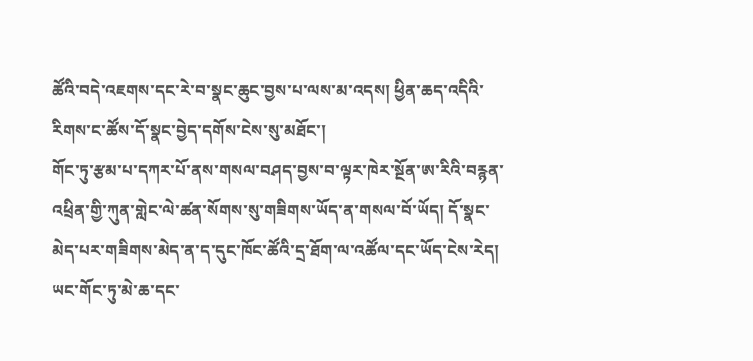ཚོའི་བདེ་འཇགས་དང་རེ་བ་སྣང་ཆུང་བྱས་པ་ལས་མ་འདས། ཕྱིན་ཆད་འདིའི་རིགས་ང་ཚོས་དོ་སྣང་བྱེད་དགོས་ངེས་སུ་མཐོང་།
གོང་ཏུ་རྩམ་པ་དཀར་པོ་ནས་གསལ་བཤད་བྱས་བ་ལྟར་ཁེར་སྔོན་ཨ་རིའི་བརྙན་འཕྲིན་གྱི་ཀུན་གླེང་ལེ་ཚན་སོགས་སུ་གཟིགས་ཡོད་ན་གསལ་བོ་ཡོད། དོ་སྣང་མེད་པར་གཟིགས་མེད་ན་ད་དུང་ཁོང་ཚོའི་དྲ་ཐོག་ལ་འཚོལ་དང་ཡོད་ངེས་རེད།
ཡང་གོང་ཏུ་མེ་ཆ་དང་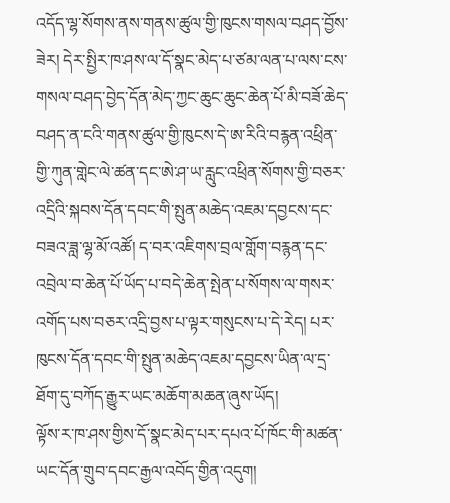འདོད་ལྷ་སོགས་ནས་གནས་ཚུལ་གྱི་ཁུངས་གསལ་བཤད་བྱོས་ཟེར། དེར་སྤྱིར་ཁ་ཤས་ལ་དོ་སྣང་མེད་པ་ཙམ་ལན་པ་ལས་ངས་གསལ་བཤད་བྱེད་དོན་མེད་ཀྱང་ཆུང་ཆུང་ཆེན་པོ་མི་བཟོ་ཆེད་བཤད་ན་ངའི་གནས་ཚུལ་གྱི་ཁུངས་དེ་ཨ་རིའི་བརྙན་འཕྲིན་གྱི་ཀུན་གླེང་ལེ་ཚན་དང་ཨེ་ཤ་ཡ་རླུང་འཕྲིན་སོགས་གྱི་བཅར་འདྲིའི་སྐབས་དོན་དབང་གི་སྤུན་མཆེད་འཇམ་དབྱངས་དང་བཟའ་ཟླ་ལྷ་མོ་འཚོ། ད་བར་འཇིགས་བྲལ་གློག་བརྙན་དང་འབྲེལ་བ་ཆེན་པོ་ཡོད་པ་བདེ་ཆེན་སྤེན་པ་སོགས་ལ་གསར་འགོད་པས་བཅར་འདྲི་བྱས་པ་ལྟར་གསུངས་པ་དེ་རེད། པར་ཁུངས་དོན་དབང་གི་སྤུན་མཆེད་འཇམ་དབྱངས་ཡིན་ལ་དྲ་ཐོག་དུ་བཀོད་རྒྱུར་ཡང་མཆོག་མཆན་ཞུས་ཡོད།
ལྟོས་ར་ཁ་ཤས་གྱིས་དོ་སྣང་མེད་པར་དཔའ་པོ་ཁོང་གི་མཚན་ཡང་དོན་གྲུབ་དབང་རྒྱལ་འབོད་གྱིན་འདུག།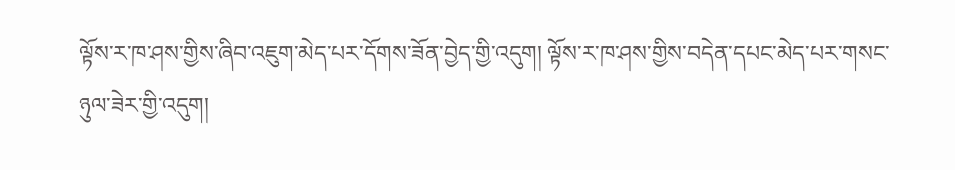ལྟོས་ར་ཁ་ཤས་གྱིས་ཞིབ་འཇུག་མེད་པར་དོགས་ཟོན་བྱེད་གྱི་འདུག། ལྟོས་ར་ཁ་ཤས་གྱིས་བདེན་དཔང་མེད་པར་གསང་ཉུལ་ཟེར་གྱི་འདུག།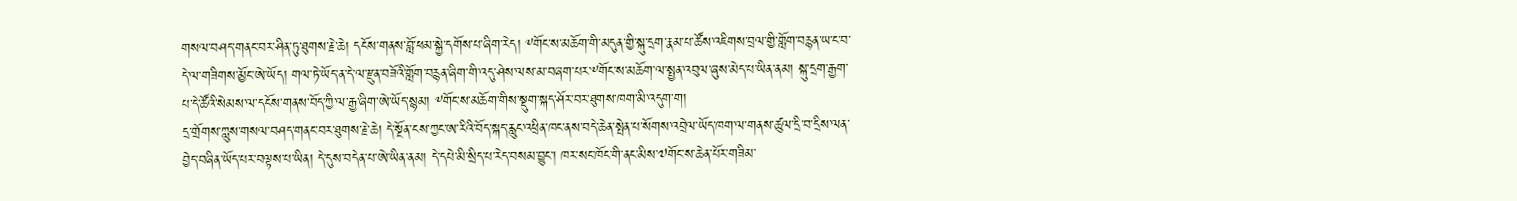གསལ་བཤད་གནང་བར་ཤིན་ཏུ་ཐུགས་རྗེ་ཆེ། དངོས་གནས་བློ་ཕམ་སྐྱེ་དགོས་པ་ཞིག་རེད། ༸གོང་ས་མཆོག་གི་མདུན་གྱི་སྐུ་དྲག་རྣམ་པ་ཚོས་འཇིགས་བྲལ་གྱི་གློག་བརྙན་ཡ་ང་བ་དེ་ལ་གཟིགས་མྱོང་ཨེ་ཡོད། གལ་ཏེ་ཡོད་ན་དེ་ལ་རྫུན་བཟོའི་གློག་བརྙན་ཞིག་གི་འདུ་ཤེས་ལས་མ་བཞག་པར་༸གོང་ས་མཆོག་ལ་སྤྱན་འབུལ་ཞུས་མེད་པ་ཡིན་ནམ། སྐུ་དྲག་རྒྱག་པ་དེ་ཚོའི་སེམས་ལ་དངོས་གནས་བོད་ཀྱི་ལ་རྒྱ་ཞིག་ཨེ་ཡོད་སྙམ། ༸གོང་ས་མཆོག་གིས་སྡུག་སྐད་ཤོར་བར་ཐུགས་ཁག་མི་འདུག་ག།
དྲ་གྲོགས་ཀླུས་གསལ་བཤད་གནང་བར་ཐུགས་རྗེ་ཆེ། དེ་སྔོན་ངས་ཀྱང་ཨ་རིའི་བོད་སྐད་རླུང་འཕྲིན་ཁང་ནས་བདེ་ཆེན་སྤེན་པ་སོགས་འབྲེལ་ཡོད་ཁག་ལ་གནས་ཚུལ་དྲི་བ་དྲིས་ལན་བྱེད་བཞིན་ཡོད་པར་བལྟས་པ་ཡིན། དེ་དུས་བདེན་པ་ཨེ་ཡིན་ནམ། དེ་དཔེ་མི་སྲིད་པ་རེད་བསམ་བྱུང་། ཁར་སང་ཁོང་གི་ནང་མིས་༧གོང་ས་ཆེན་པོར་གཟིམ་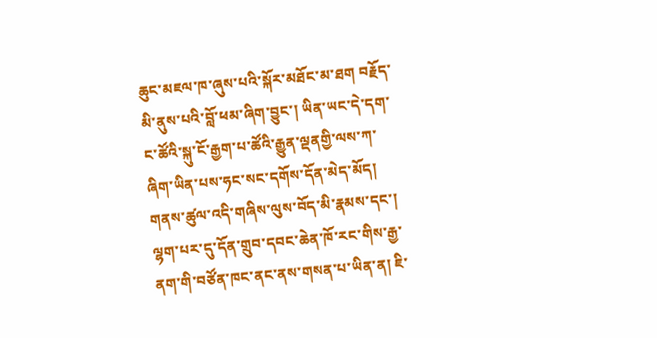ཆུང་མཇལ་ཁ་ཞུས་པའི་སྐོར་མཐོང་མ་ཐག བརྗོད་མི་ནུས་པའི་བློ་ཕམ་ཞིག་བྱུང་། ཡིན་ཡང་དེ་དག་ང་ཚོའི་སྐུ་ངོ་རྒྱག་པ་ཚོའི་རྒྱུན་ལྡནགྱི་ལས་ཀ་ཞིག་ཡིན་པས་ཧང་སང་དགོས་དོན་མེད་མོད། གནས་ཚུལ་འདི་གཞིས་ལུས་བོད་མི་རྣམས་དང་། ལྷག་པར་དུ་དོན་གྲུབ་དབང་ཆེན་ཁོ་རང་གིས་རྒྱ་ནག་གི་བཙོན་ཁང་ནང་ནས་གསན་པ་ཡིན་ན། ཇི་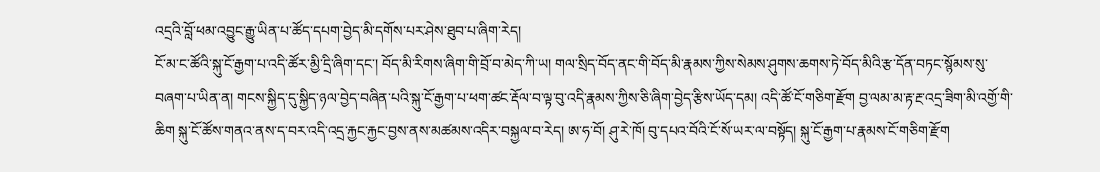འདྲའི་བློ་ཕམ་འབྱུང་རྒྱུ་ཡིན་པ་ཚོད་དཔག་བྱེད་མི་དགོས་པར་ཤེས་ཐུབ་པ་ཞིག་རེད།
ངོ་མ་ང་ཚོའི་སྐུ་ངོ་རྒྱག་པ་འདི་ཚོར་མྱི་དྲི་ཞིག་དང་། བོད་མི་རིགས་ཞིག་གི་བྲོ་བ་མེད་ཀི་ཡ། གལ་སྲིད་བོད་ནང་གི་བོད་མི་རྣམས་ཀྱིས་སེམས་ཤུགས་ཆགས་ཏེ་བོད་མིའི་རྩ་དོན་བཏང་སྙོམས་སུ་བཞག་པ་ཡིན་ན། གངས་སྐྱིད་དུ་སྐྱིད་ཉལ་བྱེད་བཞིན་པའི་སྐུ་ངོ་རྒྱག་པ་ཕག་ཚང་རྡོལ་བ་ལྟ་བུ་འདི་རྣམས་ཀྱིས་ཅི་ཞིག་བྱེད་རྩིས་ཡོད་དམ། འདི་ཚོ་ངོ་གཅིག་རྫོག བྱ་ལམ་མ་རྟ་རྔ་འདྲ་ཟིག་མི་འགྱོ་གི་ཆིག སྐུ་ངོ་ཚོས་གནའ་ནས་ད་བར་འདི་འདྲ་རྐྱང་རྐྱང་བྱས་ནས་མཚམས་འདིར་བསྐྱལ་བ་རེད། ཨ་ཧ་བོ། ཤུ་རེ་ཁོ། བུ་དཔའ་བོའི་ངོ་སོ་ཡར་ལ་བསྟོད། སྐུ་ངོ་རྒྱག་པ་རྣམས་ངོ་གཅིག་རྫོག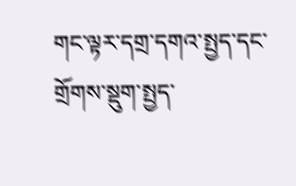གང་ལྟར་དགྲ་དགའ་སྤྱད་དང་གྲོགས་སྡུག་སྤྱད་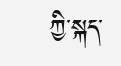ཀྱི་སྐད་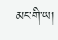མང་གི་ཡ།